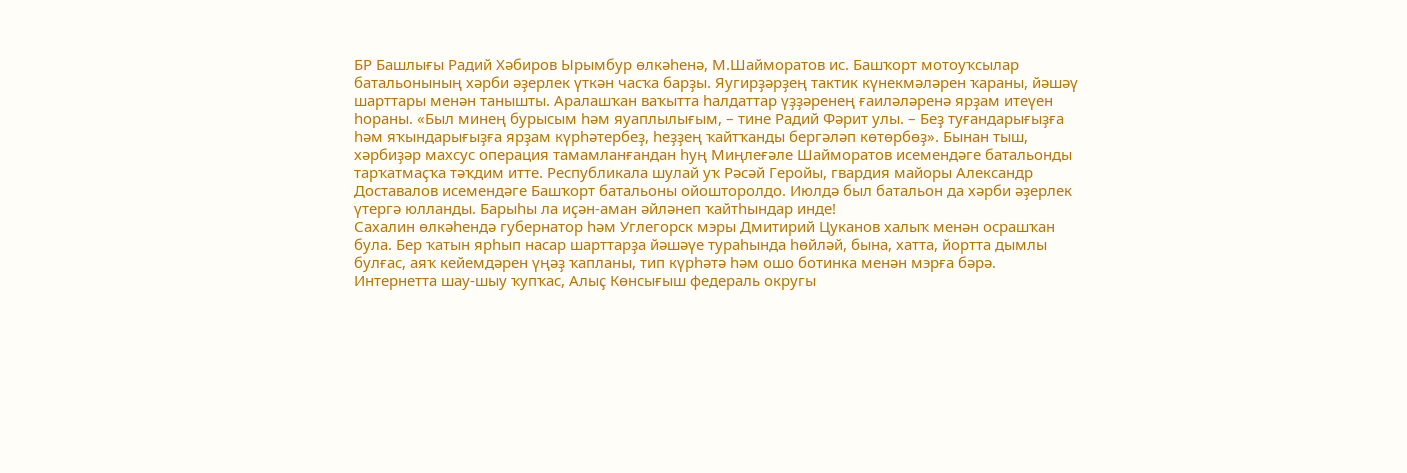БР Башлығы Радий Хәбиров Ырымбур өлкәһенә, М.Шайморатов ис. Башҡорт мотоуҡсылар батальонының хәрби әҙерлек үткән часҡа барҙы. Яугирҙәрҙең тактик күнекмәләрен ҡараны, йәшәү шарттары менән танышты. Аралашҡан ваҡытта һалдаттар үҙҙәренең ғаиләләренә ярҙам итеүен һораны. «Был минең бурысым һәм яуаплылығым, – тине Радий Фәрит улы. – Беҙ туғандарығыҙға һәм яҡындарығыҙға ярҙам күрһәтербеҙ, һеҙҙең ҡайтҡанды бергәләп көтөрбөҙ». Бынан тыш, хәрбиҙәр махсус операция тамамланғандан һуң Миңлеғәле Шайморатов исемендәге батальонды тарҡатмаҫҡа тәҡдим итте. Республикала шулай уҡ Рәсәй Геройы, гвардия майоры Александр Доставалов исемендәге Башҡорт батальоны ойошторолдо. Июлдә был батальон да хәрби әҙерлек үтергә юлланды. Барыһы ла иҫән-аман әйләнеп ҡайтһындар инде!
Сахалин өлкәһендә губернатор һәм Углегорск мэры Дмитирий Цуканов халыҡ менән осрашҡан була. Бер ҡатын ярһып насар шарттарҙа йәшәүе тураһында һөйләй, бына, хатта, йортта дымлы булғас, аяҡ кейемдәрен үңәҙ ҡапланы, тип күрһәтә һәм ошо ботинка менән мэрға бәрә. Интернетта шау-шыу ҡупҡас, Алыҫ Көнсығыш федераль округы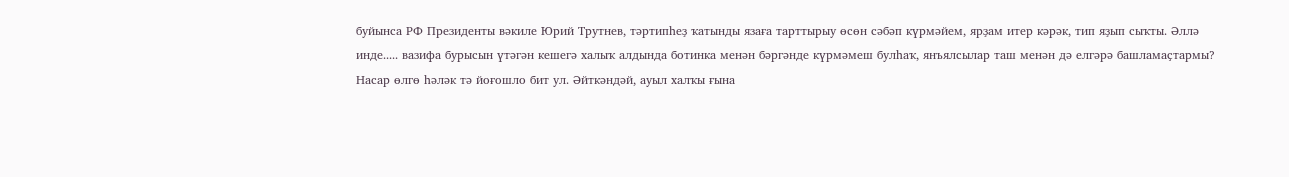буйынса РФ Президенты вәкиле Юрий Трутнев, тәртипһеҙ ҡатынды язаға тарттырыу өсөн сәбәп күрмәйем, ярҙам итер кәрәк, тип яҙып сыҡты. Әллә инде..... вазифа бурысын үтәгән кешегә халыҡ алдында ботинка менән бәргәнде күрмәмеш булһаҡ, янъялсылар таш менән дә елгәрә башламаҫтармы? Насар өлгө һәләк тә йоғошло бит ул. Әйткәндәй, ауыл халҡы ғына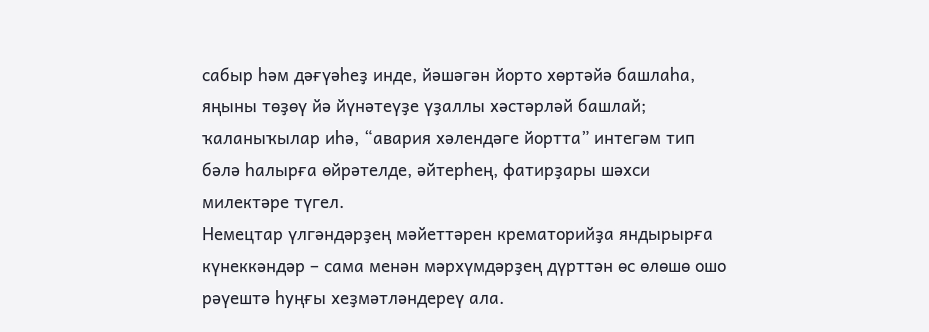сабыр һәм дәғүәһеҙ инде, йәшәгән йорто хөртәйә башлаһа, яңыны төҙөү йә йүнәтеүҙе үҙаллы хәстәрләй башлай; ҡаланыҡылар иһә, “авария хәлендәге йортта” интегәм тип бәлә һалырға өйрәтелде, әйтерһең, фатирҙары шәхси милектәре түгел.
Немецтар үлгәндәрҙең мәйеттәрен крематорийҙа яндырырға күнеккәндәр – сама менән мәрхүмдәрҙең дүрттән өс өлөшө ошо рәүештә һуңғы хеҙмәтләндереү ала.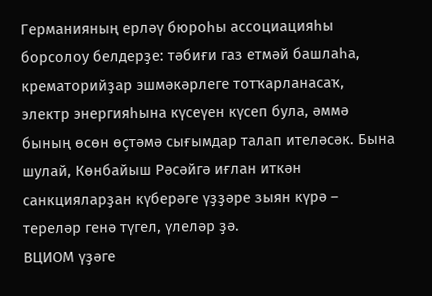Германияның ерләү бюроһы ассоциацияһы борсолоу белдерҙе: тәбиғи газ етмәй башлаһа, крематорийҙар эшмәкәрлеге тотҡарланасаҡ, электр энергияһына күсеүен күсеп була, әммә бының өсөн өҫтәмә сығымдар талап ителәсәк. Бына шулай, Көнбайыш Рәсәйгә иғлан иткән санкцияларҙан күберәге үҙҙәре зыян күрә – тереләр генә түгел, үлеләр ҙә.
ВЦИОМ үҙәге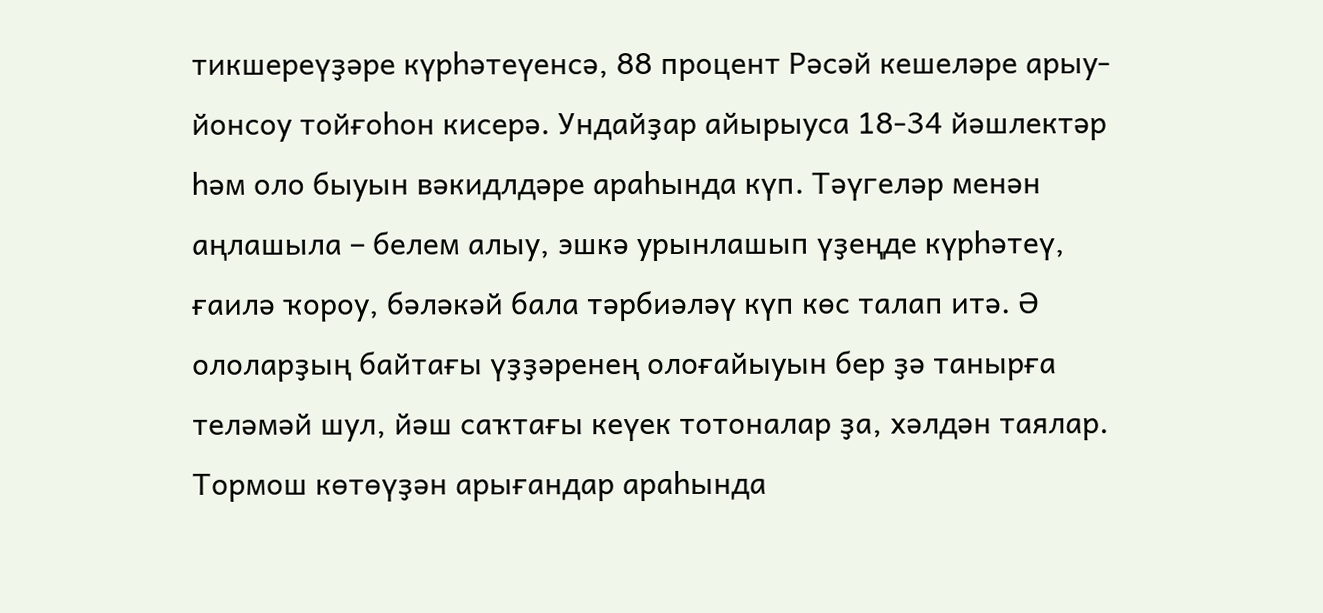тикшереүҙәре күрһәтеүенсә, 88 процент Рәсәй кешеләре арыу-йонсоу тойғоһон кисерә. Ундайҙар айырыуса 18-34 йәшлектәр һәм оло быуын вәкидлдәре араһында күп. Тәүгеләр менән аңлашыла – белем алыу, эшкә урынлашып үҙеңде күрһәтеү, ғаилә ҡороу, бәләкәй бала тәрбиәләү күп көс талап итә. Ә ололарҙың байтағы үҙҙәренең олоғайыуын бер ҙә танырға теләмәй шул, йәш саҡтағы кеүек тотоналар ҙа, хәлдән таялар. Тормош көтөүҙән арығандар араһында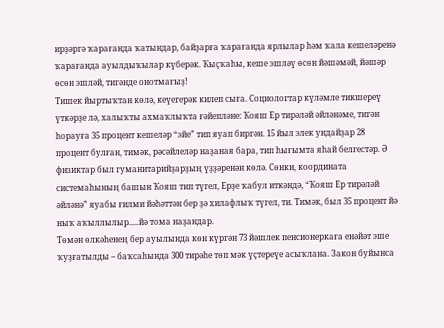ирҙәргә ҡарағанда ҡатындар, байҙарға ҡарағанда ярлылар һәм ҡала кешеләренә ҡарағанда ауылдыҡылар күберәк. Ҡыҫҡаһы, кеше эшләү өсөн йәшәмәй, йәшәр өсөн эшләй, тигәнде онотмағыҙ!
Тишек йыртыҡтан көлә, кеүегерәк килеп сыға. Социологтар күләмле тикшереү үткәрҙе лә, халыҡты ахмаҡлыҡта ғәйепләне: Ҡояш Ер тирәләй әйләнәме, тигән һорауға 35 процент кешеләр “эйе” тип яуап биргән. 15 йыл элек ундайҙар 28 процент булған, тимәк, рәсәйлеләр наҙаная бара, тип һығымта яһай белгестәр. Ә физиктар был гуманитарийҙарҙың үҙҙәренән көлә. Сөнки, координата системаһының башын Ҡояш тип түгел, Ерҙе ҡабул иткәндә, “Ҡояш Ер тирәләй әйләнә” яуабы ғилми йәһәттән бер ҙә хилафлыҡ түгел, ти. Тимәк, был 35 процент йә ныҡ аҡыллылыр.....йә тома наҙандар.
Төмән өлкәһенең бер ауылында көн күргән 73 йәшлек пенсионеркаға енәйәт эше ҡуҙғатылды – баҡсаһында 300 тирәһе төп мәк үҫтереүе асыҡлана. Закон буйынса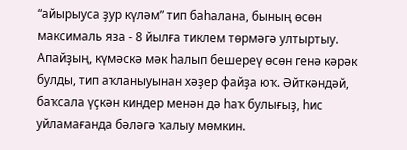“айырыуса ҙур күләм” тип баһалана, бының өсөн максималь яза - 8 йылға тиклем төрмәгә ултыртыу. Апайҙың, күмәскә мәк һалып бешереү өсөн генә кәрәк булды, тип аҡланыуынан хәҙер файҙа юҡ. Әйткәндәй, баҡсала үҫкән киндер менән дә һаҡ булығыҙ, һис уйламағанда бәләгә ҡалыу мөмкин.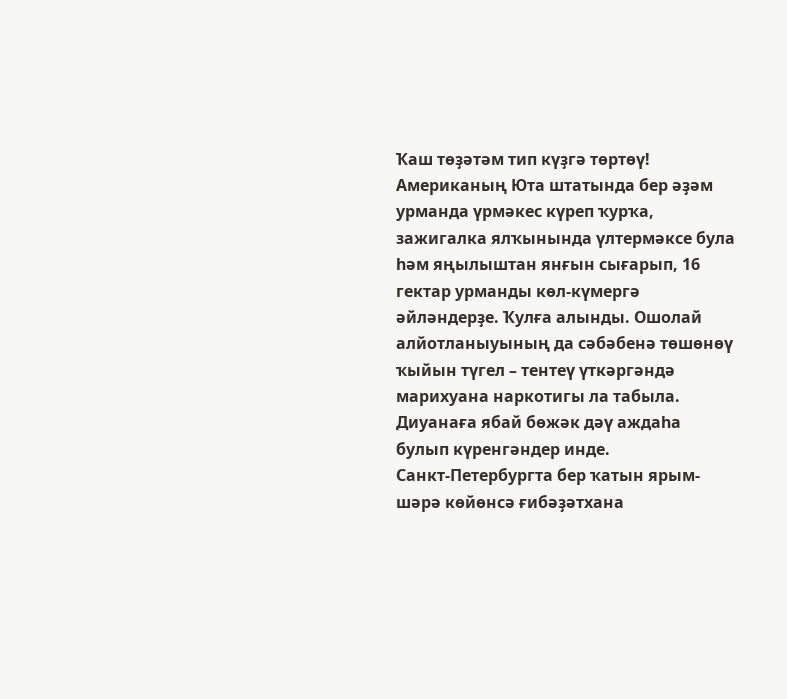Ҡаш төҙәтәм тип күҙгә төртөү! Американың Юта штатында бер әҙәм урманда үрмәкес күреп ҡурҡа, зажигалка ялҡынында үлтермәксе була һәм яңылыштан янғын сығарып, 16 гектар урманды көл-күмергә әйләндерҙе. Ҡулға алынды. Ошолай алйотланыуының да сәбәбенә төшөнөү ҡыйын түгел – тентеү үткәргәндә марихуана наркотигы ла табыла. Диуанаға ябай бөжәк дәү аждаһа булып күренгәндер инде.
Санкт-Петербургта бер ҡатын ярым-шәрә көйөнсә ғибәҙәтхана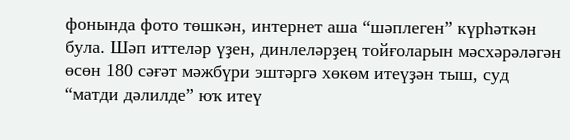фонында фото төшкән, интернет аша “шәплеген” күрһәткән була. Шәп иттеләр үҙен, динлеләрҙең тойғоларын мәсхәрәләгән өсөн 180 сәғәт мәжбүри эштәргә хөкөм итеүҙән тыш, суд “матди дәлилде” юҡ итеү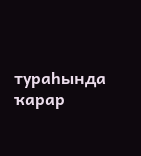тураһында ҡарар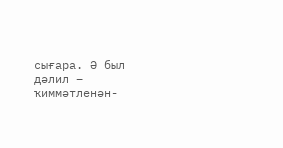сығара. Ә был дәлил – ҡиммәтленән-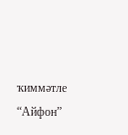ҡиммәтле “Айфон”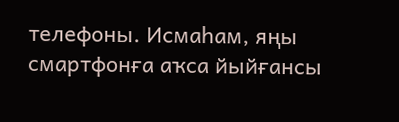телефоны. Исмаһам, яңы смартфонға аҡса йыйғансы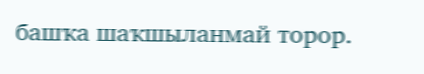башҡа шаҡшыланмай торор.